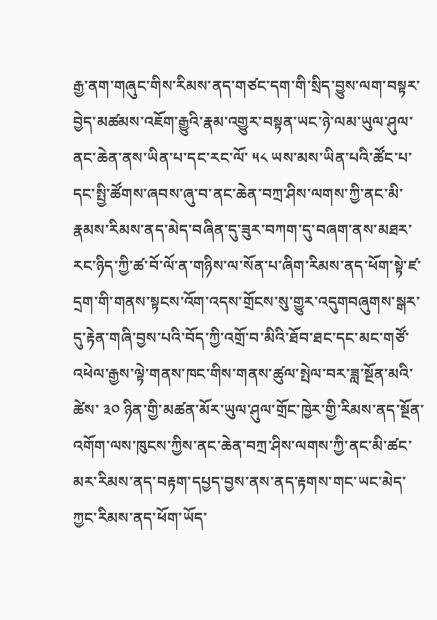རྒྱ་ནག་གཞུང་གིས་རིམས་ནད་གཙང་དག་གི་སྲིད་བྱུས་ལག་བསྟར་བྱེད་མཚམས་འཇོག་རྒྱུའི་རྣམ་འགྱུར་བསྟན་ཡང་ཉེ་ལམ་ཡུལ་ཤུལ་ནང་ཆེན་ནས་ཡིན་པ་དང་རང་ལོ་ ༥༨ ཡས་མས་ཡིན་པའི་ཚོང་པ་དང་སྤྱི་ཚོགས་ཞབས་ཞུ་བ་ནང་ཆེན་བཀྲ་ཤིས་ལགས་ཀྱི་ནང་མི་རྣམས་རིམས་ནད་མེད་བཞིན་དུ་ཟུར་བཀག་དུ་བཞག་ནས་མཐར་རང་ཉིད་ཀྱི་ཚ་བོ་ལོ་ན་གཉིས་ལ་སོན་པ་ཞིག་རིམས་ནད་ཕོག་སྟེ་ཛ་དྲག་གི་གནས་སྟངས་འོག་འདས་གྲོངས་སུ་གྱུར་འདུགབཞུགས་སྒར་དུ་རྟེན་གཞི་བྱས་པའི་བོད་ཀྱི་འགྲོ་བ་མིའི་ཐོབ་ཐང་དང་མང་གཙོ་འཕེལ་རྒྱས་ལྟེ་གནས་ཁང་གིས་གནས་ཚུལ་སྤེལ་བར་ཟླ་སྔོན་མའི་ཚེས་ ༣༠ ཉིན་གྱི་མཚན་མོར་ཡུལ་ཤུལ་གྲོང་ཁྱེར་གྱི་རིམས་ནད་སྔོན་འགོག་ལས་ཁུངས་ཀྱིས་ནང་ཆེན་བཀྲ་ཤིས་ལགས་ཀྱི་ནང་མི་ཚང་མར་རིམས་ནད་བརྟག་དཔྱད་བྱས་ནས་ནད་རྟགས་གང་ཡང་མེད་ཀྱང་རིམས་ནད་ཕོག་ཡོད་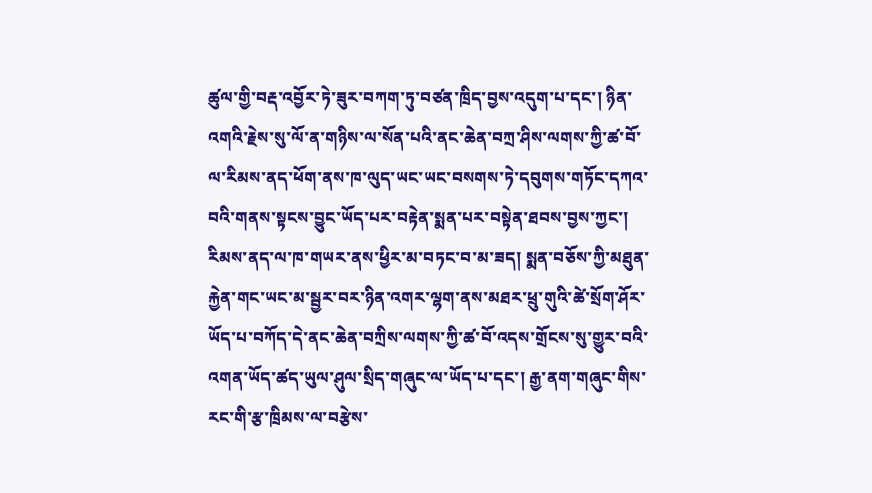ཚུལ་གྱི་བརྡ་འབྱོར་ཏེ་ཟུར་བཀག་ཏུ་བཙན་ཁྲིད་བྱས་འདུག་པ་དང་། ཉིན་འགའི་རྗེས་སུ་ལོ་ན་གཉིས་ལ་སོན་པའི་ནང་ཆེན་བཀྲ་ཤིས་ལགས་ཀྱི་ཚ་བོ་ལ་རིམས་ནད་ཕོག་ནས་ཁ་ལུད་ཡང་ཡང་བསགས་ཏེ་དབུགས་གཏོང་དཀའ་བའི་གནས་སྟངས་བྱུང་ཡོད་པར་བརྟེན་སྨན་པར་བསྟེན་ཐབས་བྱས་ཀྱང་། རིམས་ནད་ལ་ཁ་གཡར་ནས་ཕྱིར་མ་བཏང་བ་མ་ཟད། སྨན་བཅོས་ཀྱི་མཐུན་རྐྱེན་གང་ཡང་མ་སྦྱར་བར་ཉིན་འགར་ལྷག་ནས་མཐར་ཕྲུ་གུའི་ཚེ་སྲོག་ཤོར་ཡོད་པ་བཀོད་དེ་ནང་ཆེན་བཀྲིས་ལགས་ཀྱི་ཚ་བོ་འདས་གྲོངས་སུ་གྱུར་བའི་འགན་ཡོད་ཚད་ཡུལ་ཤུལ་སྲིད་གཞུང་ལ་ཡོད་པ་དང་། རྒྱ་ནག་གཞུང་གིས་རང་གི་རྩ་ཁྲིམས་ལ་བརྩེས་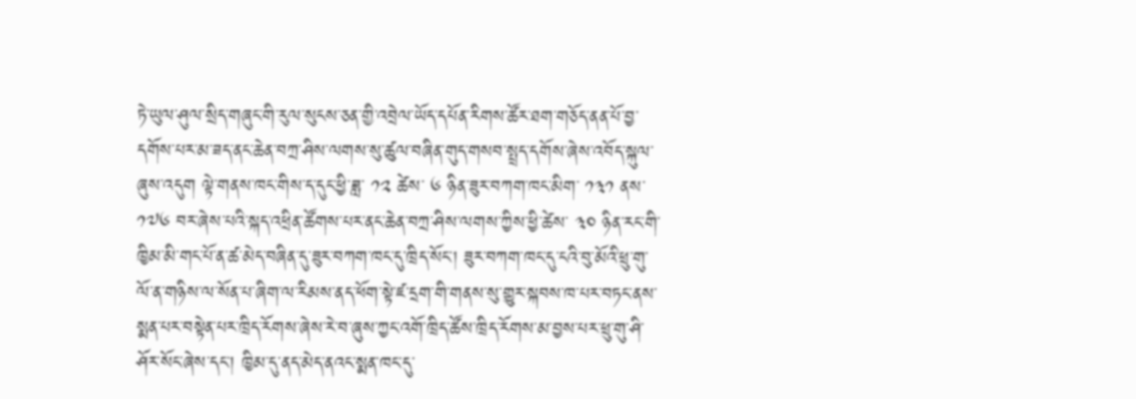ཏེ་ཡུལ་ཤུལ་སྲིད་གཞུང་གི་རུལ་སུངས་ཅན་གྱི་འབྲེལ་ཡོད་དཔོན་རིགས་ཚོར་ཐག་གཅོད་ནན་པོ་བྱ་དགོས་པར་མ་ཟད་ནང་ཆེན་བཀྲ་ཤིས་ལགས་སུ་ཚུལ་བཞིན་གུད་གསབ་སྤྲད་དགོས་ཞེས་འབོད་སྐུལ་ཞུས་འདུག ལྟེ་གནས་ཁང་གིས་ད་དུང་ཕྱི་ཟླ་ ༡༢ ཚེས་ ༦ ཉིན་ཟུར་བཀག་ཁང་མིག་ ༡༣༡ ནས་ ༡༧༦ བར་ཞེས་པའི་སྐད་འཕྲིན་ཚོགས་པར་ནང་ཆེན་བཀྲ་ཤིས་ལགས་ཀྱིས་ཕྱི་ཚེས་ ༣༠ ཉིན་རང་གི་ཁྱིམ་མི་གང་པོ་ན་ཚ་མེད་བཞིན་དུ་ཟུར་བཀག་ཁང་དུ་ཁྲིད་སོང་། ཟུར་བཀག་ཁང་དུ་ངའི་བུ་མོའི་ཕྲུ་གུ་ལོ་ན་གཉིས་ལ་སོན་པ་ཞིག་ལ་རིམས་ནད་ཕོག་སྟེ་ཛ་དྲག་གི་གནས་སུ་གྱུར་སྐབས་ཁ་པར་བཏང་ནས་སྨན་པར་བསྟེན་པར་ཁྲིད་རོགས་ཞེས་རེ་བ་ཞུས་ཀྱང་འགོ་ཁྲིད་ཚོས་ཁྲིད་རོགས་མ་བྱས་པར་ཕྲུ་གུ་ཤི་ཤོར་སོང་ཞེས་དང་། ཁྱིམ་དུ་ནད་མེད་ནའང་སྨན་ཁང་དུ་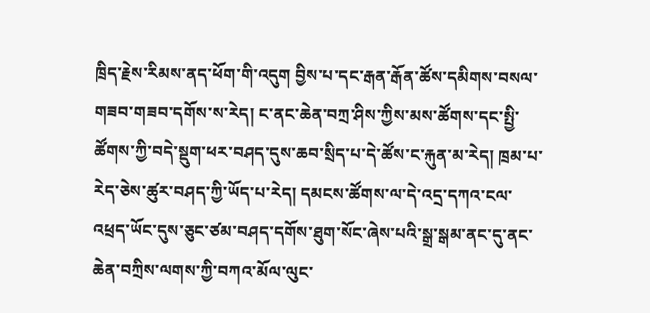ཁྲིད་རྗེས་རིམས་ནད་ཕོག་གི་འདུག བྱིས་པ་དང་རྒན་རྒོན་ཚོས་དམིགས་བསལ་གཟབ་གཟབ་དགོས་ས་རེད། ང་ནང་ཆེན་བཀྲ་ཤིས་ཀྱིས་མས་ཚོགས་དང་སྤྱི་ཚོགས་ཀྱི་བདེ་སྡུག་ཕར་བཤད་དུས་ཆབ་སྲིད་པ་དེ་ཚོས་ང་རྐུན་མ་རེད། ཁྲམ་པ་རེད་ཅེས་ཚུར་བཤད་ཀྱི་ཡོད་པ་རེད། དམངས་ཚོགས་ལ་དེ་འདྲ་དཀའ་ངལ་འཕྲད་ཡོང་དུས་ཅུང་ཙམ་བཤད་དགོས་ཐུག་སོང་ཞེས་པའི་སྒྲ་སྒམ་ནང་དུ་ནང་ཆེན་བཀྲིས་ལགས་ཀྱི་བཀའ་མོལ་ལུང་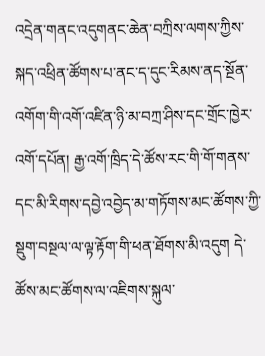འདྲེན་གནང་འདུགནང་ཆེན་བཀྲིས་ལགས་ཀྱིས་སྐད་འཕྲིན་ཚོགས་པ་ནང་ད་དུང་རིམས་ནད་སྔོན་འགོག་གི་འགོ་འཛིན་ཉི་མ་བཀྲ་ཤིས་དང་གྲོང་ཁྱེར་འགོ་དཔོན། རྒྱ་འགོ་ཁྲིད་དེ་ཚོས་རང་གི་གོ་གནས་དང་མི་རིགས་དབྱེ་འབྱེད་མ་གཏོགས་མང་ཚོགས་ཀྱི་སྡུག་བསྔལ་ལ་ལྟ་རྟོག་གི་ཕན་ཐོགས་མི་འདུག དེ་ཚོས་མང་ཚོགས་ལ་འཇིགས་སྐུལ་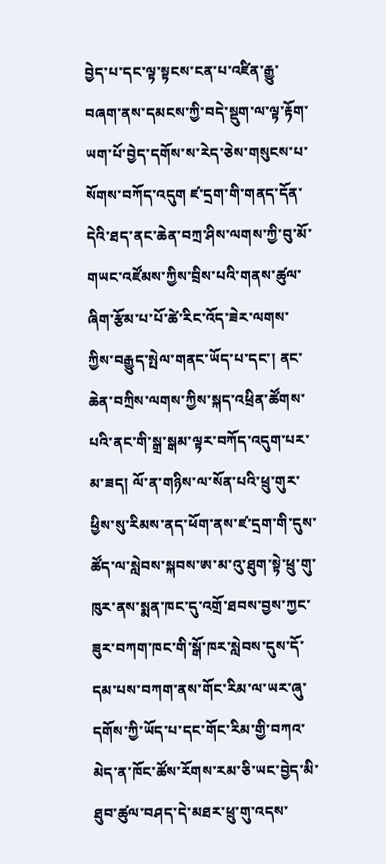བྱེད་པ་དང་ལྟ་སྟངས་ངན་པ་འཛིན་རྒྱུ་བཞག་ནས་དམངས་ཀྱི་བདེ་སྡུག་ལ་ལྟ་རྟོག་ཡག་པོ་བྱེད་དགོས་ས་རེད་ཅེས་གསུངས་པ་སོགས་བཀོད་འདུག ཛ་དྲག་གི་གནད་དོན་དེའི་ཐད་ནང་ཆེན་བཀྲ་ཤིས་ལགས་ཀྱི་བུ་མོ་གཡང་འཛོམས་ཀྱིས་བྲིས་པའི་གནས་ཚུལ་ཞིག་རྩོམ་པ་པོ་ཚེ་རིང་འོད་ཟེར་ལགས་ཀྱིས་བརྒྱུད་སྤེལ་གནང་ཡོད་པ་དང་། ནང་ཆེན་བཀྲིས་ལགས་ཀྱིས་སྐད་འཕྲིན་ཚོགས་པའི་ནང་གི་སྒྲ་སྒམ་ལྟར་བཀོད་འདུག་པར་མ་ཟད། ལོ་ན་གཉིས་ལ་སོན་པའི་ཕྲུ་གུར་ཕྱིས་སུ་རིམས་ནད་ཕོག་ནས་ཛ་དྲག་གི་དུས་ཚོད་ལ་སླེབས་སྐབས་ཨ་མ་འུ་ཐུག་སྟེ་ཕྲུ་གུ་ཁུར་ནས་སྨན་ཁང་དུ་འགྲོ་ཐབས་བྱས་ཀྱང་ཟུར་བཀག་ཁང་གི་སྒོ་ཁར་སླེབས་དུས་དོ་དམ་པས་བཀག་ནས་གོང་རིམ་ལ་ཡར་ཞུ་དགོས་ཀྱི་ཡོད་པ་དང་གོང་རིམ་གྱི་བཀའ་མེད་ན་ཁོང་ཚོས་རོགས་རམ་ཅི་ཡང་བྱེད་མི་ཐུབ་ཚུལ་བཤད་དེ་མཐར་ཕྲུ་གུ་འདས་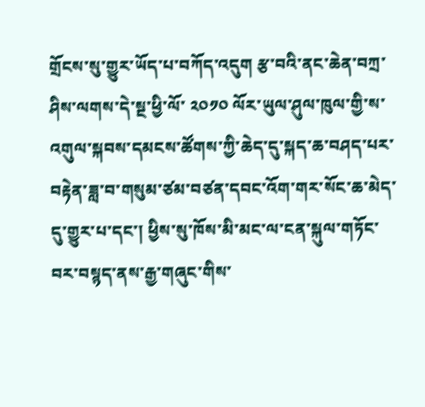གྲོངས་སུ་གྱུར་ཡོད་པ་བཀོད་འདུག རྩ་བའི་ནང་ཆེན་བཀྲ་ཤིས་ལགས་དེ་སྔ་ཕྱི་ལོ་ ༢༠༡༠ ལོར་ཡུལ་ཤུལ་ཁུལ་གྱི་ས་འགུལ་སྐབས་དམངས་ཚོགས་ཀྱི་ཆེད་དུ་སྐད་ཆ་བཤད་པར་བརྟེན་ཟླ་བ་གསུམ་ཙམ་བཙན་དབང་འོག་གར་སོང་ཆ་མེད་དུ་གྱུར་པ་དང་། ཕྱིས་སུ་ཁོས་མི་མང་ལ་ངན་སྐུལ་གཏོང་བར་བསྙད་ནས་རྒྱ་གཞུང་གིས་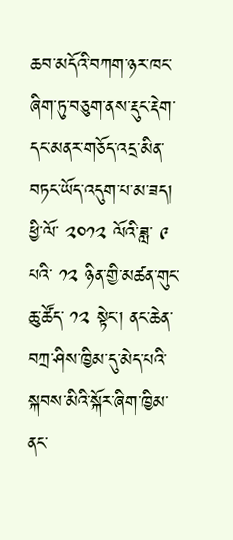ཆབ་མདོའི་བཀག་ཉར་ཁང་ཞིག་ཏུ་བཅུག་ནས་རྡུང་རྡེག་དང་མནར་གཅོད་འདྲ་མིན་བཏང་ཡོད་འདུག་པ་མ་ཟད། ཕྱི་ལོ་ ༢༠༡༢ ལོའི་ཟླ་ ༩ པའི་ ༡༢ ཉིན་གྱི་མཚན་གུང་ཆུ་ཚོད་ ༡༢ སྟེང་། ནང་ཆེན་བཀྲ་ཤིས་ཁྱིམ་དུ་མེད་པའི་སྐབས་མིའི་སྐོར་ཞིག་ཁྱིམ་ནང་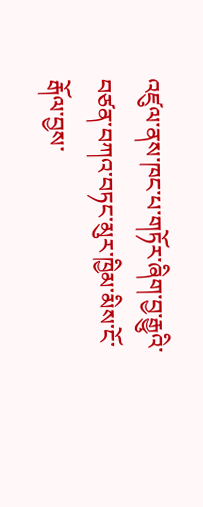འཛུལ་ནས་ཁང་པ་གཏོར་ཞིག་བྱ་རྒྱུའི་བཙན་བཀའ་བཏང་མུར་ཁྱིམ་མིས་ངོ་རྒོལ་བྱས་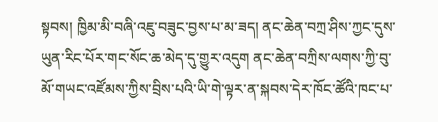སྟབས། ཁྱིམ་མི་བཞི་འཇུ་བཟུང་བྱས་པ་མ་ཟད། ནང་ཆེན་བཀྲ་ཤིས་ཀྱང་དུས་ཡུན་རིང་པོར་གང་སོང་ཆ་མེད་དུ་གྱུར་འདུག ནང་ཆེན་བཀྲིས་ལགས་ཀྱི་བུ་མོ་གཡང་འཛོམས་ཀྱིས་བྲིས་པའི་ཡི་གེ་ལྟར་ན་སྐབས་དེར་ཁོང་ཚོའི་ཁང་པ་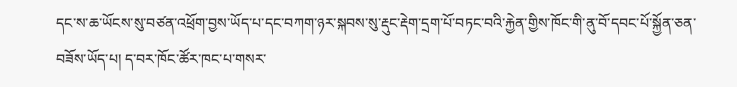དང་ས་ཆ་ཡོངས་སུ་བཙན་འཕྲོག་བྱས་ཡོད་པ་དང་བཀག་ཉར་སྐབས་སུ་རྡུང་རྡེག་དྲག་པོ་བཏང་བའི་རྐྱེན་གྱིས་ཁོང་གི་ནུ་བོ་དབང་པོ་སྐྱོན་ཅན་བཟོས་ཡོད་པ། ད་བར་ཁོང་ཚོར་ཁང་པ་གསར་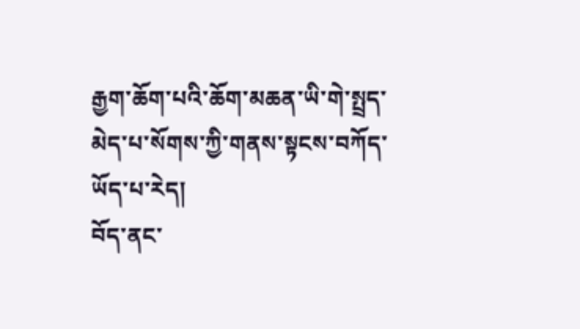རྒྱག་ཆོག་པའི་ཆོག་མཆན་ཡི་གེ་སྤྲད་མེད་པ་སོགས་ཀྱི་གནས་སྟངས་བཀོད་ཡོད་པ་རེད།
བོད་ནང་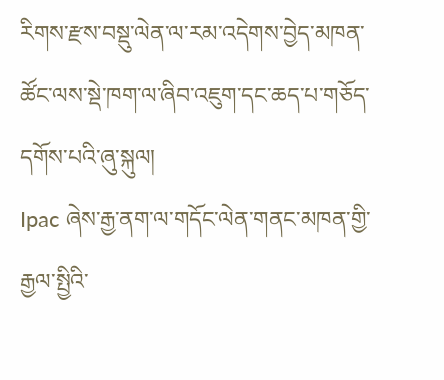རིགས་རྫས་བསྡུ་ལེན་ལ་རམ་འདེགས་བྱེད་མཁན་ཚོང་ལས་སྡེ་ཁག་ལ་ཞིབ་འཇུག་དང་ཆད་པ་གཅོད་དགོས་པའི་ཞུ་སྐུལ།
Ipac ཞེས་རྒྱ་ནག་ལ་གདོང་ལེན་གནང་མཁན་གྱི་རྒྱལ་སྤྱིའི་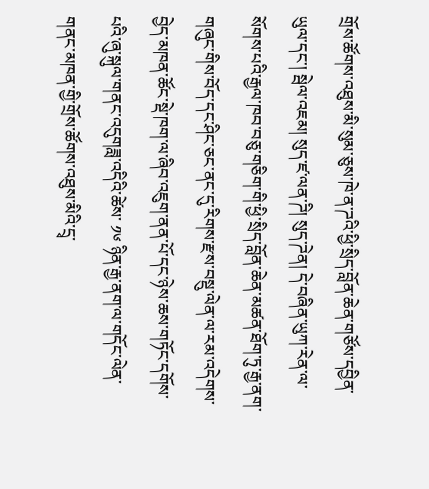གྲོས་ཚོགས་འཐུས་མི་སུམ་ཅུས་ཁེ་ན་ཌའི་ཕྱི་སྲིད་བློན་ཆེན་གཙོས་དབྱིན་ཡུལ་དང་། སྦེལ་འཇམ། སུད་ཛ་ལན་ཌི། སུད་ཌེན། དེ་བཞིན་ཡུཀ་རེན་ལ་སོགས་པའི་རྒྱལ་ཁབ་བཅུ་གཅིག་གི་ཕྱི་སྲིད་བློན་ཆེན་མཚན་ཐོག་ཏུ་རྒྱ་ནག་གཞུང་གིས་བོད་དང་ཤིང་ཅང་ནང་དུ་རིགས་རྫས་བསྡུ་ལེན་ལ་རམ་འདེགས་བྱེད་མཁན་ཚོང་སྡེ་ཁག་ལ་ཞིབ་འཇུག་ནན་པོ་དང་ཉེས་ཆས་གཏོང་དགོས་པའི་ཞུ་སྐུལ་གནང་འདུགཟླ་འདིའི་ཚེས་ ༡༦ ཉིན་རྒྱ་ནག་ལ་གདོང་ལེན་གནང་མཁན་གྱི་གྲོས་ཚོགས་འཐུས་མིའི་དྲྭ་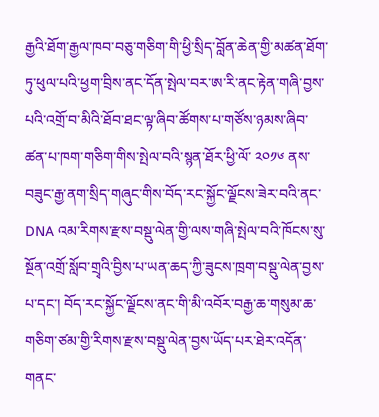རྒྱའི་ཐོག་རྒྱལ་ཁབ་བཅུ་གཅིག་གི་ཕྱི་སྲིད་བློན་ཆེན་གྱི་མཚན་ཐོག་ཏུ་ཕུལ་པའི་ཕྱག་བྲིས་ནང་དོན་སྤེལ་བར་ཨ་རི་ནང་རྟེན་གཞི་བྱས་པའི་འགྲོ་བ་མིའི་ཐོབ་ཐང་ལྟ་ཞིབ་ཚོགས་པ་གཙོས་ཉམས་ཞིབ་ཚན་པ་ཁག་གཅིག་གིས་སྤེལ་བའི་སྙན་ཐོར་ཕྱི་ལོ་ ༢༠༡༦ ནས་བཟུང་རྒྱ་ནག་སྲིད་གཞུང་གིས་བོད་རང་སྐྱོང་ལྗོངས་ཟེར་བའི་ནང་ DNA འམ་རིགས་རྫས་བསྡུ་ལེན་གྱི་ལས་གཞི་སྤེལ་བའི་ཁོངས་སུ་སྔོན་འགྲོ་སློབ་གྲྭའི་བྱིས་པ་ཡན་ཆད་ཀྱི་ཟུངས་ཁྲག་བསྡུ་ལེན་བྱས་པ་དང་། བོད་རང་སྐྱོང་ལྗོངས་ནང་གི་མི་འབོར་བརྒྱ་ཆ་གསུམ་ཆ་གཅིག་ཙམ་གྱི་རིགས་རྫས་བསྡུ་ལེན་བྱས་ཡོད་པར་ཐེར་འདོན་གནང་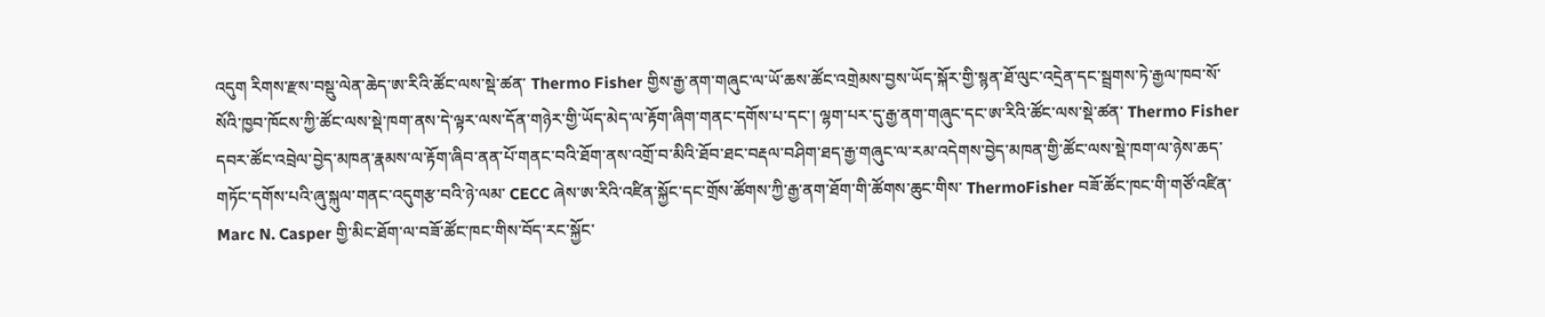འདུག རིགས་རྫས་བསྡུ་ལེན་ཆེད་ཨ་རིའི་ཚོང་ལས་སྡེ་ཚན་ Thermo Fisher གྱིས་རྒྱ་ནག་གཞུང་ལ་ཡོ་ཆས་ཚོང་འགྲེམས་བྱས་ཡོད་སྐོར་གྱི་སྙན་ཐོ་ལུང་འདྲེན་དང་སྦྲགས་ཏེ་རྒྱལ་ཁབ་སོ་སོའི་ཁྱབ་ཁོངས་ཀྱི་ཚོང་ལས་སྡེ་ཁག་ནས་དེ་ལྟར་ལས་དོན་གཉེར་གྱི་ཡོད་མེད་ལ་རྟོག་ཞིག་གནང་དགོས་པ་དང་། ལྷག་པར་དུ་རྒྱ་ནག་གཞུང་དང་ཨ་རིའི་ཚོང་ལས་སྡེ་ཚན་ Thermo Fisher དབར་ཚོང་འབྲེལ་བྱེད་མཁན་རྣམས་ལ་རྟོག་ཞིབ་ནན་པོ་གནང་བའི་ཐོག་ནས་འགྲོ་བ་མིའི་ཐོབ་ཐང་བརྡལ་བཤིག་ཐད་རྒྱ་གཞུང་ལ་རམ་འདེགས་བྱེད་མཁན་གྱི་ཚོང་ལས་སྡེ་ཁག་ལ་ཉེས་ཆད་གཏོང་དགོས་པའི་ཞུ་སྐུལ་གནང་འདུགརྩ་བའི་ཉེ་ལམ་ CECC ཞེས་ཨ་རིའི་འཛིན་སྐྱོང་དང་གྲོས་ཚོགས་ཀྱི་རྒྱ་ནག་ཐོག་གི་ཚོགས་ཆུང་གིས་ ThermoFisher བཟོ་ཚོང་ཁང་གི་གཙོ་འཛིན་ Marc N. Casper གྱི་མིང་ཐོག་ལ་བཟོ་ཚོང་ཁང་གིས་བོད་རང་སྐྱོང་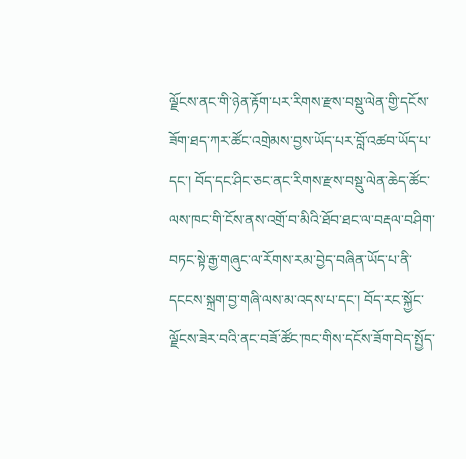ལྗོངས་ནང་གི་ཉེན་རྟོག་པར་རིགས་རྫས་བསྡུ་ལེན་གྱི་དངོས་ཟོག་ཐད་ཀར་ཚོང་འགྲེམས་བྱས་ཡོད་པར་བློ་འཚབ་ཡོད་པ་དང་། བོད་དང་ཤིང་ཅང་ནང་རིགས་རྫས་བསྡུ་ལེན་ཆེད་ཚོང་ལས་ཁང་གི་ངོས་ནས་འགྲོ་བ་མིའི་ཐོབ་ཐང་ལ་བརྡལ་བཤིག་བཏང་སྟེ་རྒྱ་གཞུང་ལ་རོགས་རམ་བྱེད་བཞིན་ཡོད་པ་ནི་དངངས་སྐྲག་བྱ་གཞི་ལས་མ་འདས་པ་དང་། བོད་རང་སྐྱོང་ལྗོངས་ཟེར་བའི་ནང་བཟོ་ཚོང་ཁང་གིས་དངོས་ཟོག་བེད་སྤྱོད་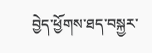བྱེད་ཕྱོགས་ཐད་བསྐྱར་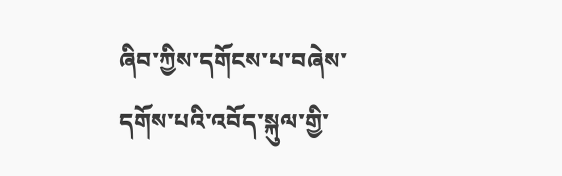ཞིབ་ཀྱིས་དགོངས་པ་བཞེས་དགོས་པའི་འབོད་སྐུལ་གྱི་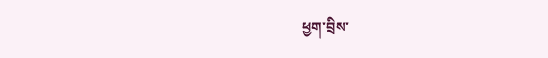ཕྱག་བྲིས་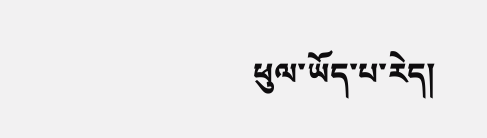ཕུལ་ཡོད་པ་རེད།